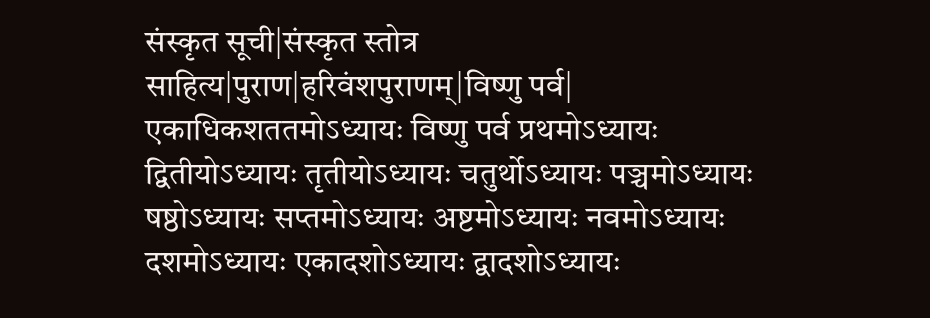संस्कृत सूची|संस्कृत स्तोत्र साहित्य|पुराण|हरिवंशपुराणम्|विष्णु पर्व| एकाधिकशततमोऽध्यायः विष्णु पर्व प्रथमोऽध्यायः द्वितीयोऽध्यायः तृतीयोऽध्यायः चतुर्थोऽध्यायः पञ्चमोऽध्यायः षष्ठोऽध्यायः सप्तमोऽध्यायः अष्टमोऽध्यायः नवमोऽध्यायः दशमोऽध्यायः एकादशोऽध्यायः द्वादशोऽध्यायः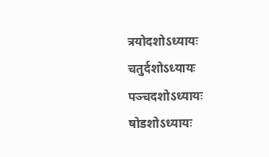त्रयोदशोऽध्यायः चतुर्दशोऽध्यायः पञ्चदशोऽध्यायः षोडशोऽध्यायः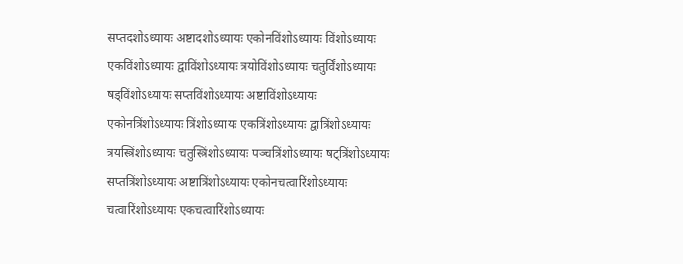सप्तदशोऽध्यायः अष्टादशोऽध्यायः एकोनविंशोऽध्यायः विंशोऽध्यायः एकविंशोऽध्यायः द्वाविंशोऽध्यायः त्रयोविंशोऽध्यायः चतुर्विंशोऽध्यायः षड्विंशोऽध्यायः सप्तविंशोऽध्यायः अष्टाविंशोऽध्यायः एकोनत्रिंशोऽध्यायः त्रिंशोऽध्यायः एकत्रिंशोऽध्यायः द्वात्रिंशोऽध्यायः त्रयस्त्रिंशोऽध्यायः चतुस्त्रिंशोऽध्यायः पञ्चत्रिंशोऽध्यायः षट्त्रिंशोऽध्यायः सप्तत्रिंशोऽध्यायः अष्टात्रिंशोऽध्यायः एकोनचत्वारिंशोऽध्यायः चत्वारिंशोऽध्यायः एकचत्वारिंशोऽध्यायः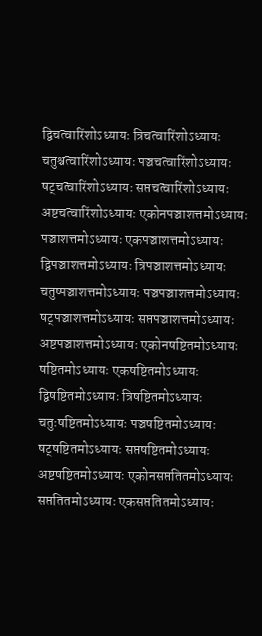द्विचत्वारिंशोऽध्यायः त्रिचत्वारिंशोऽध्यायः चतुश्चत्वारिंशोऽध्यायः पञ्चचत्वारिंशोऽध्यायः षट्चत्वारिंशोऽध्यायः सप्तचत्वारिंशोऽध्यायः अष्टचत्वारिंशोऽध्यायः एकोनपञ्चाशत्तमोऽध्यायः पञ्चाशत्तमोऽध्यायः एकपञ्चाशत्तमोऽध्यायः द्विपञ्चाशत्तमोऽध्यायः त्रिपञ्चाशत्तमोऽध्यायः चतुष्पञ्चाशत्तमोऽध्यायः पञ्चपञ्चाशत्तमोऽध्यायः षट्पञ्चाशत्तमोऽध्यायः सप्तपञ्चाशत्तमोऽध्यायः अष्टपञ्चाशत्तमोऽध्यायः एकोनषष्टितमोऽध्यायः षष्टितमोऽध्यायः एकषष्टितमोऽध्यायः द्विषष्टितमोऽध्यायः त्रिषष्टितमोऽध्यायः चतुःषष्टितमोऽध्यायः पञ्चषष्टितमोऽध्यायः षट्षष्टितमोऽध्यायः सप्तषष्टितमोऽध्यायः अष्टषष्टितमोऽध्यायः एकोनसप्ततितमोऽध्यायः सप्ततितमोऽध्यायः एकसप्ततितमोऽध्यायः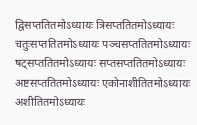द्विसप्ततितमोऽध्यायः त्रिसप्ततितमोऽध्यायः चतुःसप्ततितमोऽध्यायः पञ्चसप्ततितमोऽध्यायः षट्सप्ततितमोऽध्यायः सप्तसप्ततितमोऽध्यायः अष्टसप्ततितमोऽध्यायः एकोनाशीतितमोऽध्यायः अशीतितमोऽध्यायः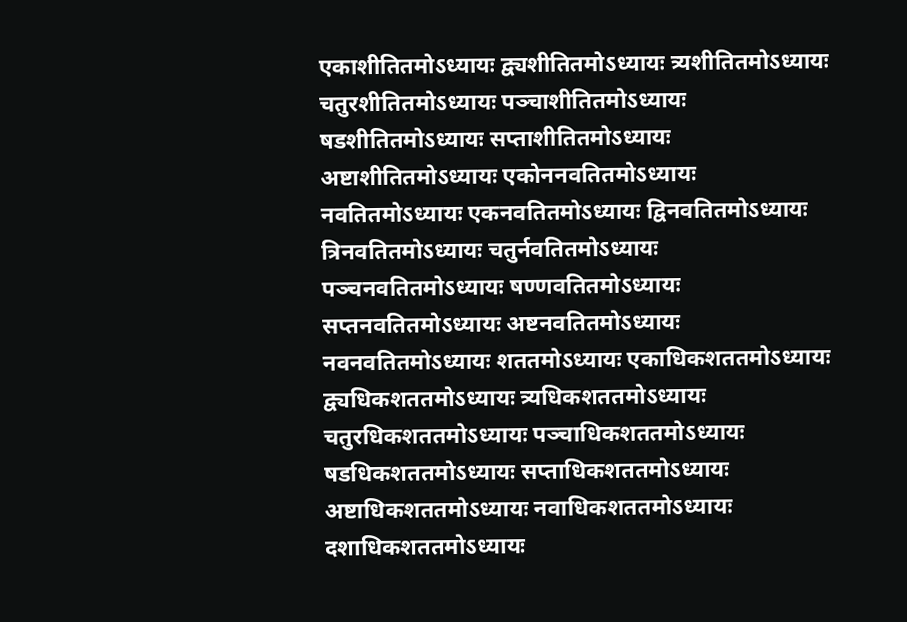एकाशीतितमोऽध्यायः द्व्यशीतितमोऽध्यायः त्र्यशीतितमोऽध्यायः चतुरशीतितमोऽध्यायः पञ्चाशीतितमोऽध्यायः षडशीतितमोऽध्यायः सप्ताशीतितमोऽध्यायः अष्टाशीतितमोऽध्यायः एकोननवतितमोऽध्यायः नवतितमोऽध्यायः एकनवतितमोऽध्यायः द्विनवतितमोऽध्यायः त्रिनवतितमोऽध्यायः चतुर्नवतितमोऽध्यायः पञ्चनवतितमोऽध्यायः षण्णवतितमोऽध्यायः सप्तनवतितमोऽध्यायः अष्टनवतितमोऽध्यायः नवनवतितमोऽध्यायः शततमोऽध्यायः एकाधिकशततमोऽध्यायः द्व्यधिकशततमोऽध्यायः त्र्यधिकशततमोऽध्यायः चतुरधिकशततमोऽध्यायः पञ्चाधिकशततमोऽध्यायः षडधिकशततमोऽध्यायः सप्ताधिकशततमोऽध्यायः अष्टाधिकशततमोऽध्यायः नवाधिकशततमोऽध्यायः दशाधिकशततमोऽध्यायः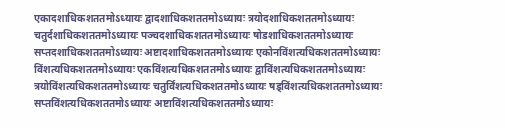एकादशाधिकशततमोऽध्यायः द्वादशाधिकशततमोऽध्यायः त्रयोदशाधिकशततमोऽध्यायः चतुर्दशाधिकशततमोऽध्यायः पञ्चदशाधिकशततमोऽध्यायः षोडशाधिकशततमोऽध्यायः सप्तदशाधिकशततमोऽध्यायः अष्टादशाधिकशततमोऽध्यायः एकोनविंशत्यधिकशततमोऽध्यायः विंशत्यधिकशततमोऽध्यायः एकविंशत्यधिकशततमोऽध्यायः द्वाविंशत्यधिकशततमोऽध्यायः त्रयोविंशत्यधिकशततमोऽध्यायः चतुर्विंशत्यधिकशततमोऽध्यायः षड्विंशत्यधिकशततमोऽध्यायः सप्तविंशत्यधिकशततमोऽध्यायः अष्टाविंशत्यधिकशततमोऽध्यायः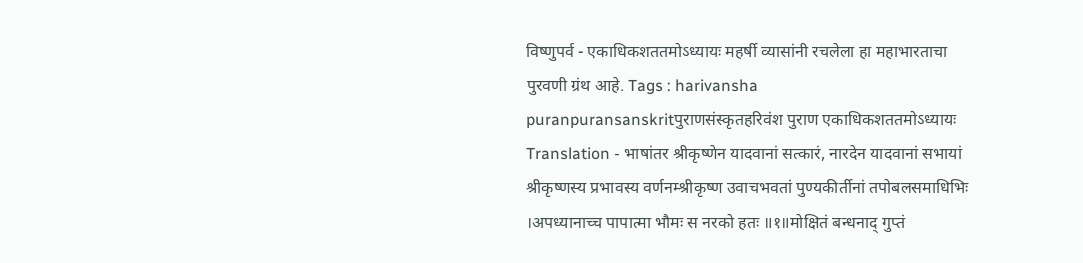विष्णुपर्व - एकाधिकशततमोऽध्यायः महर्षी व्यासांनी रचलेला हा महाभारताचा पुरवणी ग्रंथ आहे. Tags : harivansha puranpuransanskritपुराणसंस्कृतहरिवंश पुराण एकाधिकशततमोऽध्यायः Translation - भाषांतर श्रीकृष्णेन यादवानां सत्कारं, नारदेन यादवानां सभायां श्रीकृष्णस्य प्रभावस्य वर्णनम्श्रीकृष्ण उवाचभवतां पुण्यकीर्तीनां तपोबलसमाधिभिः ।अपध्यानाच्च पापात्मा भौमः स नरको हतः ॥१॥मोक्षितं बन्धनाद् गुप्तं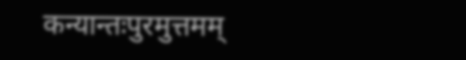कन्यान्तःपुरमुत्तमम्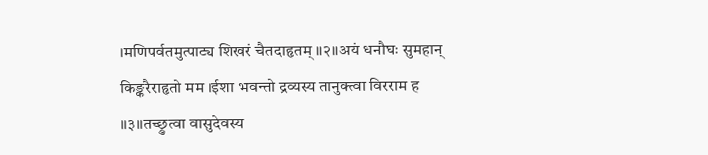।मणिपर्वतमुत्पाट्य शिखरं चैतदाहृतम् ॥२॥अयं धनौघः सुमहान् किङ्करैराहृतो मम ।ईशा भवन्तो द्रव्यस्य तानुक्त्वा विरराम ह ॥३॥तच्छ्रुत्वा वासुदेवस्य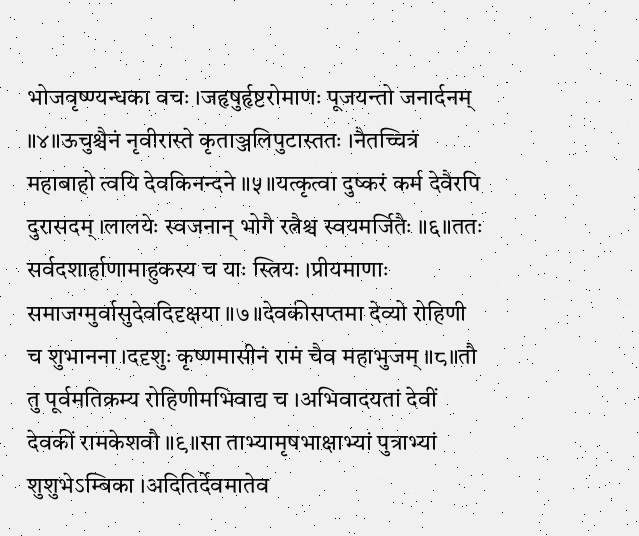भोजवृष्ण्यन्धका वचः ।जहृषुर्हृष्टरोमाणः पूजयन्तो जनार्दनम् ॥४॥ऊचुश्चैनं नृवीरास्ते कृताञ्जलिपुटास्ततः ।नैतच्चित्रं महाबाहो त्वयि देवकिनन्दने ॥५॥यत्कृत्वा दुष्करं कर्म देवैरपि दुरासदम् ।लालयेः स्वजनान् भोगै रत्नैश्च स्वयमर्जितैः ॥६॥ततः सर्वदशार्हाणामाहुकस्य च याः स्त्रियः ।प्रीयमाणाः समाजग्मुर्वासुदेवदिदृक्षया ॥७॥देवकीसप्तमा देव्यो रोहिणी च शुभानना ।ददृशुः कृष्णमासीनं रामं चैव महाभुजम् ॥८॥तौ तु पूर्वमतिक्रम्य रोहिणीमभिवाद्य च ।अभिवादयतां देवीं देवकीं रामकेशवौ ॥९॥सा ताभ्यामृषभाक्षाभ्यां पुत्राभ्यां शुशुभेऽम्बिका ।अदितिर्देवमातेव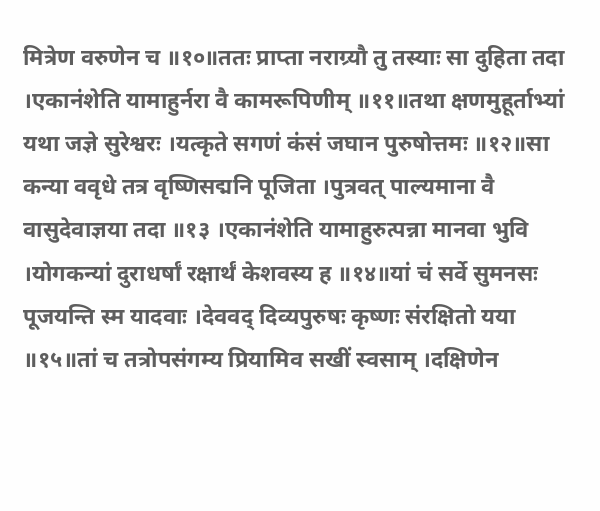मित्रेण वरुणेन च ॥१०॥ततः प्राप्ता नराग्र्यौ तु तस्याः सा दुहिता तदा ।एकानंशेति यामाहुर्नरा वै कामरूपिणीम् ॥११॥तथा क्षणमुहूर्ताभ्यां यथा जज्ञे सुरेश्वरः ।यत्कृते सगणं कंसं जघान पुरुषोत्तमः ॥१२॥सा कन्या ववृधे तत्र वृष्णिसद्मनि पूजिता ।पुत्रवत् पाल्यमाना वै वासुदेवाज्ञया तदा ॥१३ ।एकानंशेति यामाहुरुत्पन्ना मानवा भुवि ।योगकन्यां दुराधर्षां रक्षार्थं केशवस्य ह ॥१४॥यां चं सर्वे सुमनसः पूजयन्ति स्म यादवाः ।देववद् दिव्यपुरुषः कृष्णः संरक्षितो यया ॥१५॥तां च तत्रोपसंगम्य प्रियामिव सखीं स्वसाम् ।दक्षिणेन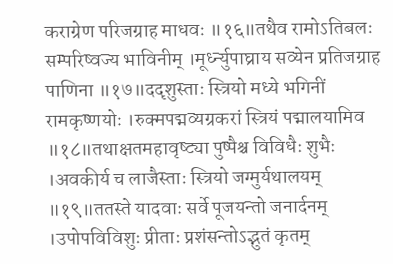कराग्रेण परिजग्राह माधवः ॥१६॥तथैव रामोऽतिबलः सम्परिष्वज्य भाविनीम् ।मूर्ध्न्युपाघ्राय सव्येन प्रतिजग्राह पाणिना ॥१७॥ददृशुस्ताः स्त्रियो मध्ये भगिनीं रामकृष्णयोः ।रुक्मपद्मव्यग्रकरां स्त्रियं पद्मालयामिव ॥१८॥तथाक्षतमहावृष्ट्या पुष्पैश्च विविधैः शुभैः ।अवकीर्य च लाजैस्ताः स्त्रियो जग्मुर्यथालयम् ॥१९॥ततस्ते यादवाः सर्वे पूजयन्तो जनार्दनम् ।उपोपविविशुः प्रीताः प्रशंसन्तोऽद्भुतं कृतम्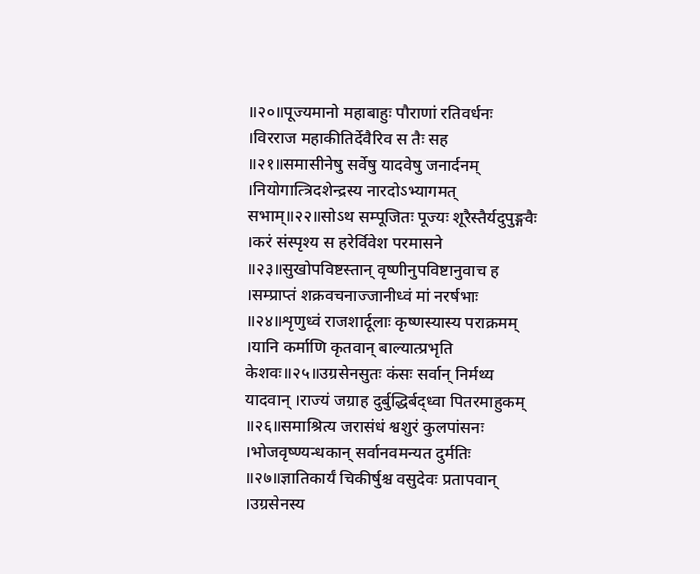॥२०॥पूज्यमानो महाबाहुः पौराणां रतिवर्धनः ।विरराज महाकीतिर्देवैरिव स तैः सह ॥२१॥समासीनेषु सर्वेषु यादवेषु जनार्दनम् ।नियोगात्त्रिदशेन्द्रस्य नारदोऽभ्यागमत् सभाम्॥२२॥सोऽथ सम्पूजितः पूज्यः शूरैस्तैर्यदुपुङ्गवैः ।करं संस्पृश्य स हरेर्विवेश परमासने ॥२३॥सुखोपविष्टस्तान् वृष्णीनुपविष्टानुवाच ह ।सम्प्राप्तं शक्रवचनाज्जानीध्वं मां नरर्षभाः ॥२४॥शृणुध्वं राजशार्दूलाः कृष्णस्यास्य पराक्रमम् ।यानि कर्माणि कृतवान् बाल्यात्प्रभृति केशवः॥२५॥उग्रसेनसुतः कंसः सर्वान् निर्मथ्य यादवान् ।राज्यं जग्राह दुर्बुद्धिर्बद्ध्वा पितरमाहुकम् ॥२६॥समाश्रित्य जरासंधं श्वशुरं कुलपांसनः ।भोजवृष्ण्यन्धकान् सर्वानवमन्यत दुर्मतिः ॥२७॥ज्ञातिकार्यं चिकीर्षुश्च वसुदेवः प्रतापवान् ।उग्रसेनस्य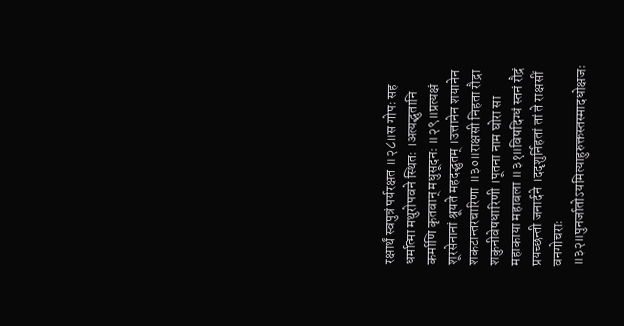रक्षार्थं स्वपुत्रं पर्यरक्षत ॥२८॥स गोपः सह धर्मात्मा मथुरोपवने स्थितः ।अत्यद्भुतानि कर्माणि कृतवान् मधुसूदनः ॥२९॥प्रत्यक्षं शूरसेनानां श्रूयते महदद्भुतम् ।उत्तानेन शयानेन शकटान्तरचारिणा ॥३०॥राक्षसी निहता रौद्रा शकुनीवेषधारिणी ।पूतना नाम घोरा सा महाकाया महाबला ॥३१॥विषदिग्धं स्तनं रौद्रं प्रयच्छन्ती जनार्दने ।ददृशुर्निहतां तां ते राक्षसीं वनगोचराः ॥३२॥पुनर्जातोऽयमित्याहुरुक्तस्तस्मादधोक्षजः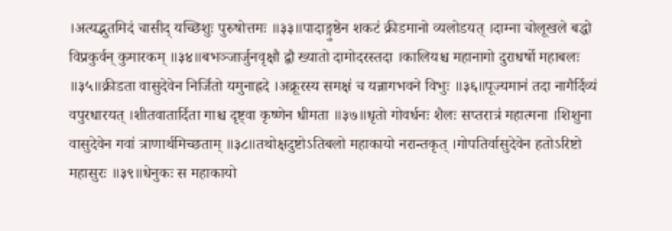।अत्यद्भुतमिदं चासीद् यच्छिशुः पुरुषोत्तमः ॥३३॥पादाङ्गुष्ठेन शकटं क्रीडमानो व्यलोडयत् ।दाम्ना चोलूखले बद्धो विप्रकुर्वन् कुमारकम् ॥३४॥बभञ्जार्जुनवृक्षौ द्वौ ख्यातो दामोदरस्तदा ।कालियश्च महानागो दुराधर्षो महाबलः ॥३५॥क्रीडता वासुदेवेन निर्जितो यमुनाह्रदे ।अक्रूरस्य समक्षं च यन्नागभवने विभुः ॥३६॥पूज्यमानं तदा नागैर्दिव्यं वपुरधारयत् ।शीतवातार्दिता गाश्च दृष्ट्वा कृष्णेन धीमता ॥३७॥धृतो गोवर्धनः शैलः सप्तरात्रं महात्मना ।शिशुना वासुदेवेन गवां त्राणार्थमिच्छताम् ॥३८॥तथोक्षदुष्टोऽतिबलो महाकायो नरान्तकृत् ।गोपतिर्वासुदेवेन हतोऽरिष्टो महासुरः ॥३९॥धेनुकः स महाकायो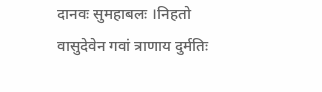दानवः सुमहाबलः ।निहतो वासुदेवेन गवां त्राणाय दुर्मतिः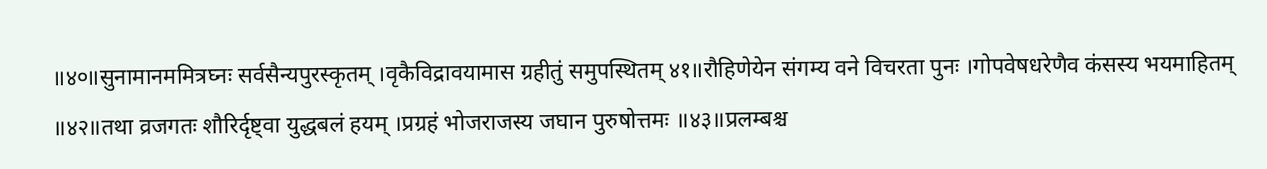॥४०॥सुनामानममित्रघ्नः सर्वसैन्यपुरस्कृतम् ।वृकैविद्रावयामास ग्रहीतुं समुपस्थितम् ४१॥रौहिणेयेन संगम्य वने विचरता पुनः ।गोपवेषधरेणैव कंसस्य भयमाहितम् ॥४२॥तथा व्रजगतः शौरिर्दृष्ट्वा युद्धबलं हयम् ।प्रग्रहं भोजराजस्य जघान पुरुषोत्तमः ॥४३॥प्रलम्बश्च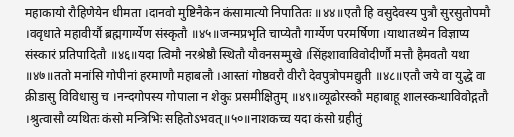महाकायो रौहिणेयेन धीमता ।दानवो मुष्टिनैकेन कंसामात्यो निपातितः ॥४४॥एतौ हि वसुदेवस्य पुत्रौ सुरसुतोपमौ ।ववृधाते महावीर्यौ ब्रह्मगार्ग्येण संस्कृतौ ॥४५॥जन्मप्रभृति चाप्येतौ गार्ग्येण परमर्षिणा ।याथातथ्येन विज्ञाप्य संस्कारं प्रतिपादितौ ॥४६॥यदा त्विमौ नरश्रेष्ठौ स्थितौ यौवनसम्मुखे ।सिंहशावाविवोदीर्णौ मत्तौ हैमवतौ यथा ॥४७॥ततो मनांसि गोपीनां हरमाणौ महाबलौ ।आस्तां गोष्ठवरौ वीरौ देवपुत्रोपमद्युती ॥४८॥एतौ जये वा युद्धे वा क्रीडासु विविधासु च ।नन्दगोपस्य गोपाला न शेकुः प्रसमीक्षितुम् ॥४९॥व्यूढोरस्कौ महाबाहू शालस्कन्धाविवोद्गतौ ।श्रुत्वासौ व्यथितः कंसो मन्त्रिभिः सहितोऽभवत्॥५०॥नाशकच्च यदा कंसो ग्रहीतुं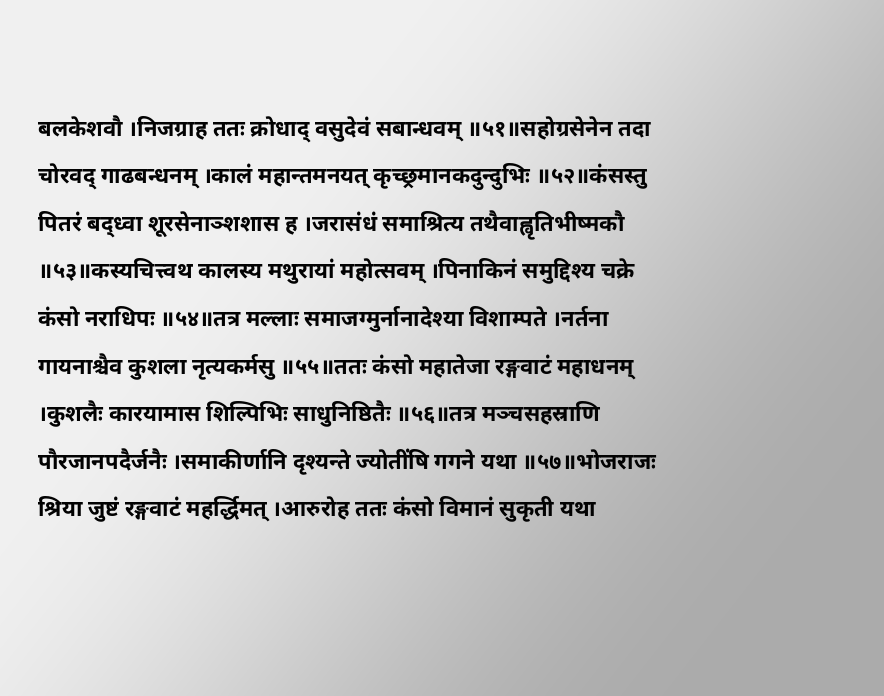बलकेशवौ ।निजग्राह ततः क्रोधाद् वसुदेवं सबान्धवम् ॥५१॥सहोग्रसेनेन तदा चोरवद् गाढबन्धनम् ।कालं महान्तमनयत् कृच्छ्रमानकदुन्दुभिः ॥५२॥कंसस्तु पितरं बद्ध्वा शूरसेनाञ्शशास ह ।जरासंधं समाश्रित्य तथैवाह्वृतिभीष्मकौ ॥५३॥कस्यचित्त्वथ कालस्य मथुरायां महोत्सवम् ।पिनाकिनं समुद्दिश्य चक्रे कंसो नराधिपः ॥५४॥तत्र मल्लाः समाजग्मुर्नानादेश्या विशाम्पते ।नर्तना गायनाश्चैव कुशला नृत्यकर्मसु ॥५५॥ततः कंसो महातेजा रङ्गवाटं महाधनम् ।कुशलैः कारयामास शिल्पिभिः साधुनिष्ठितैः ॥५६॥तत्र मञ्चसहस्राणि पौरजानपदैर्जनैः ।समाकीर्णानि दृश्यन्ते ज्योतींषि गगने यथा ॥५७॥भोजराजः श्रिया जुष्टं रङ्गवाटं महर्द्धिमत् ।आरुरोह ततः कंसो विमानं सुकृती यथा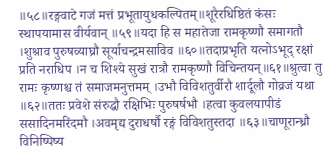॥५८॥रङ्गवाटे गजं मत्तं प्रभूतायुधकल्पितम्॥शूरैरधिष्ठितं कंसः स्थापयामास वीर्यवान् ॥५९॥यदा हि स महातेजा रामकृष्णौ समागतौ ।शुश्राव पुरुषव्याघ्रौ सूर्याचन्द्रमसाविव ॥६०॥तदाप्रभृति यत्नोऽभूद् रक्षां प्रति नराधिप ।न च शिश्ये सुखं रात्रौ रामकृष्णौ विचिन्तयन्॥६१॥श्रुत्वा तु रामः कृष्णश्च तं समाजमनुत्तमम् ।उभौ विविशतुर्वीरौ शार्दूलौ गोव्रजं यथा ॥६२॥ततः प्रवेशे संरुद्धौ रक्षिभिः पुरुषर्षभौ ।हत्वा कुवलयापीडं ससादिनमरिंदमौ ।अवमृद्य दुराधर्षौ रङ्गं विविशतुस्तदा ॥६३॥चाणूरान्ध्रौ विनिष्पिष्य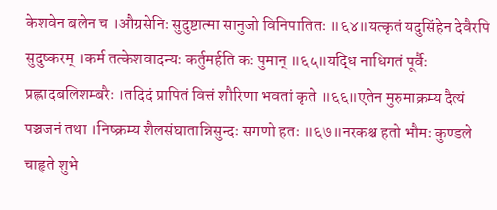केशवेन बलेन च ।औग्रसेनिः सुदुष्टात्मा सानुजो विनिपातितः ॥६४॥यत्कृतं यदुसिंहेन देवैरपि सुदुष्करम् ।कर्म तत्केशवादन्यः कर्तुमर्हति कः पुमान् ॥६५॥यद्धि नाधिगतं पूर्वैः प्रह्लादबलिशम्बरैः ।तदिदं प्रापितं वित्तं शौरिणा भवतां कृते ॥६६॥एतेन मुरुमाक्रम्य दैत्यं पञ्चजनं तथा ।निष्क्रम्य शैलसंघातान्निसुन्दः सगणो हतः ॥६७॥नरकश्च हतो भौमः कुण्डले चाहृते शुभे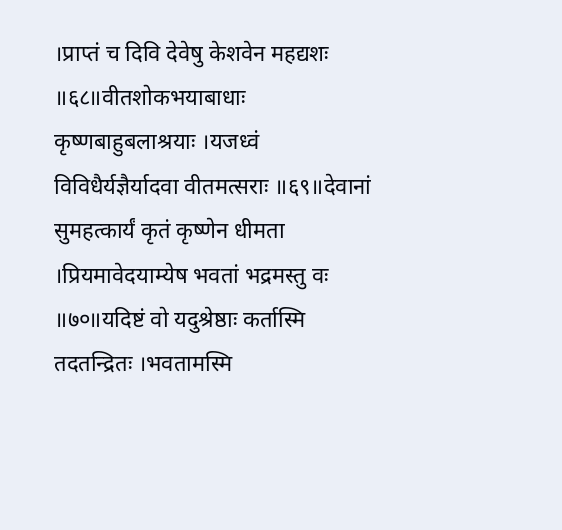।प्राप्तं च दिवि देवेषु केशवेन महद्यशः ॥६८॥वीतशोकभयाबाधाः कृष्णबाहुबलाश्रयाः ।यजध्वं विविधैर्यज्ञैर्यादवा वीतमत्सराः ॥६९॥देवानां सुमहत्कार्यं कृतं कृष्णेन धीमता ।प्रियमावेदयाम्येष भवतां भद्रमस्तु वः ॥७०॥यदिष्टं वो यदुश्रेष्ठाः कर्तास्मि तदतन्द्रितः ।भवतामस्मि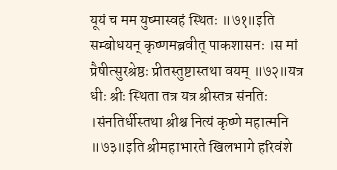यूयं च मम युष्मास्वहं स्थितः ॥७१॥इति सम्बोधयन् कृष्णमब्रवीत् पाकशासनः ।स मां प्रैषीत्सुरश्रेष्ठः प्रीतस्तुष्टास्तथा वयम् ॥७२॥यत्र धीः श्रीः स्थिता तत्र यत्र श्रीस्तत्र संनतिः ।संनतिर्धीस्तथा श्रीश्च नित्यं कृष्णे महात्मनि ॥७३॥इति श्रीमहाभारते खिलभागे हरिवंशे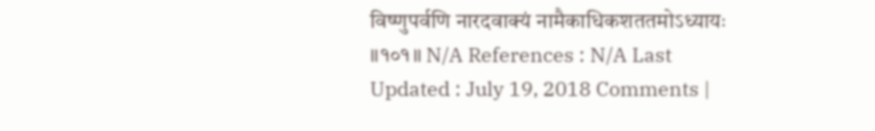विष्णुपर्वणि नारदवाक्यं नामैकाधिकशततमोऽध्यायः ॥१०१॥ N/A References : N/A Last Updated : July 19, 2018 Comments |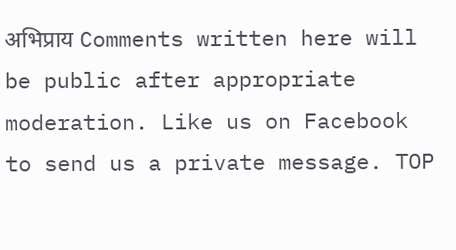अभिप्राय Comments written here will be public after appropriate moderation. Like us on Facebook to send us a private message. TOP